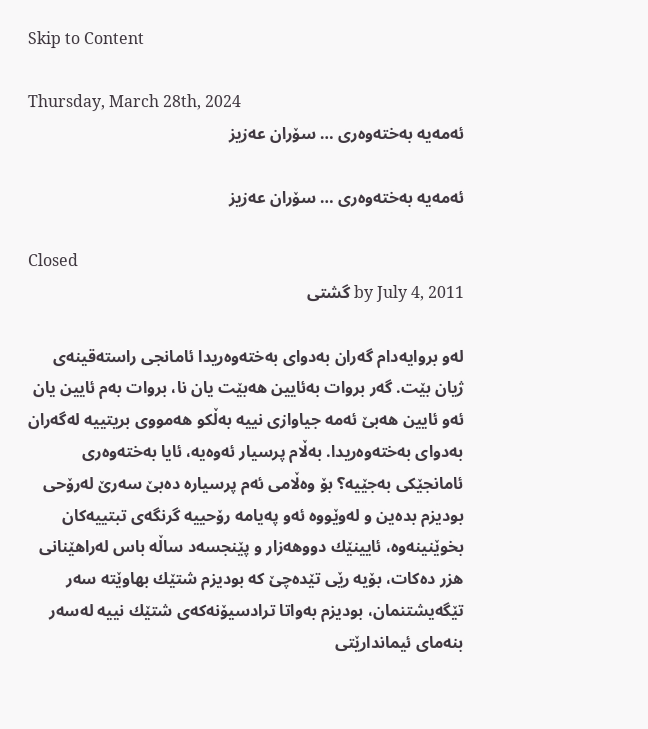Skip to Content

Thursday, March 28th, 2024
ئه‌مه‌یه‌ به‌خته‌وه‌ری … سۆران عه‌زیز

ئه‌مه‌یه‌ به‌خته‌وه‌ری … سۆران عه‌زیز

Closed
by July 4, 2011 گشتی

له‌و بروایه‌دام گه‌ران به‌دوای به‌خته‌وه‌ریدا ئامانجی راسته‌قینه‌ی ژیان بێت. گه‌ر بروات به‌ئایین هه‌بێت یان نا، بروات به‌م ئایین یان ئه‌و ئایین هه‌بێ ئه‌مه‌ جیاوازی نییه‌ به‌ڵكو هه‌مووی بریتییه‌ له‌گه‌ران به‌دوای به‌خته‌وه‌ریدا. به‌ڵام پرسیار ئه‌وه‌یه‌، ئایا به‌خته‌وه‌ری ئامانجێكی به‌جێیه‌؟ بۆ وه‌ڵامی ئه‌م پرسیاره‌ ده‌بێ سه‌رێ له‌رۆحی بودیزم بده‌ین و له‌وێووه‌ ئه‌و په‌یامه‌ رۆحییه‌ گرنگه‌ی تبتییه‌كان بخوێنینه‌وه‌، ئایینێك دووهه‌زار و پێنجسه‌د ساڵه‌ باس له‌راهێنانی هزر ده‌كات، بۆیه‌ رێی تێده‌چێ كه‌ بودیزم شتێك بهاوێته‌ سه‌ر تێگه‌یشتنمان، بودیزم به‌واتا ترادسیۆنه‌كه‌ی شتێك نییه‌ له‌سه‌ر بنه‌مای ئیماندارێتی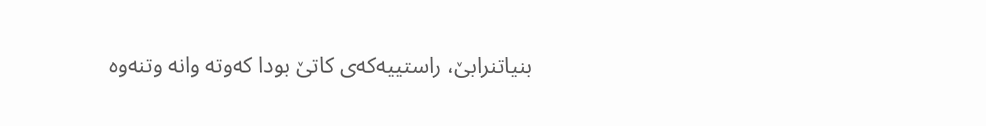بنیاتنرابێ، راستییه‌كه‌ی كاتێ بودا كه‌وته‌ وانه‌ وتنه‌وه‌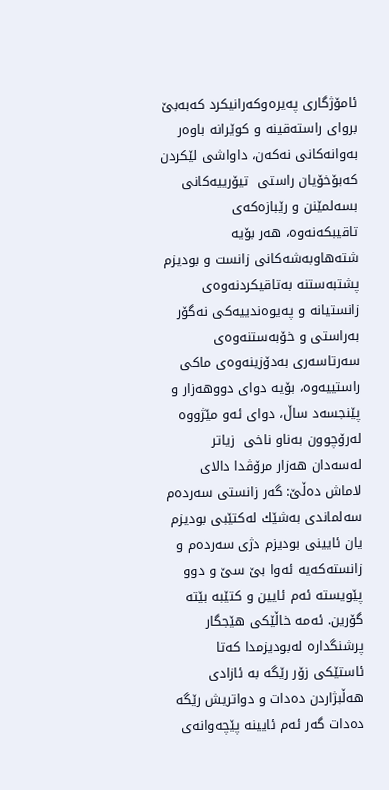ئامۆژگاری په‌یره‌وكه‌رانیكرد كه‌به‌بێ بروای راسته‌قینه‌ و كوێرانه‌ باوه‌ر به‌وانه‌كانی نه‌كه‌ن، داواشی لێكردن كه‌بۆخۆیان راستی  تیۆرییه‌كانی بسه‌لمێنن و رێبازه‌كه‌ی تاقیبكه‌نه‌وه‌، هه‌ر بۆیه‌ شته‌هاوبه‌شه‌كانی زانست و بودیزم  پشتبه‌ستنه‌ به‌تاقیكردنه‌وه‌ی زانستیانه‌ و په‌یوه‌ندییه‌كی نه‌گۆر به‌راستی و خۆبه‌ستنه‌وه‌ی سه‌رتاسه‌ری به‌دۆزینه‌وه‌ی ماكی راستییه‌وه‌، بۆیه‌ دوای دووهه‌زار و پێنجسه‌د ساڵ، دوای ئه‌و مێژووه‌ له‌رۆچوون به‌ناو ناخی  زیاتر له‌سه‌دان هه‌زار مرۆڤدا دالای لاماش ده‌ڵێ: گه‌ر زانستی سه‌رده‌م سه‌لماندی به‌شێك له‌كتێبی بودیزم یان ئایینی بودیزم دژی سه‌رده‌م و زانسته‌كه‌یه‌ ئه‌وا بێ سێ و دوو پێویسته‌ ئه‌م ئایین و كتێبه‌ بێته‌ گۆرین. ئه‌مه‌ خاڵێكی هێجگار پرشنگداره‌ له‌بودیزمدا كه‌تا ئاستێكی زۆر رێگه‌ به‌ ئازادی هه‌ڵبژاردن ده‌دات و دواتریش رێگه‌ ده‌دات گه‌ر ئه‌م ئایینه‌ پێچه‌وانه‌ی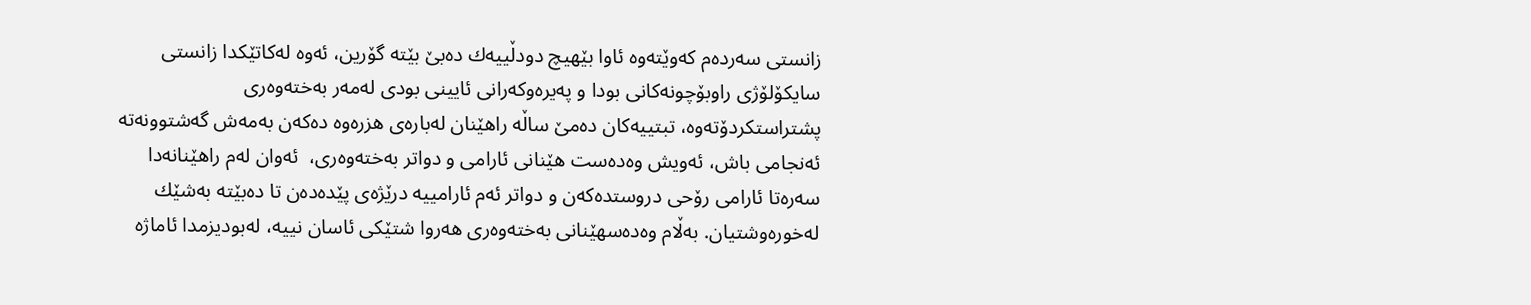زانستی سه‌رده‌م كه‌وێته‌وه‌ ئاوا بێهیچ دودڵییه‌ك ده‌بێ بێته‌ گۆرین، ئه‌وه‌ له‌كاتێكدا زانستی سایكۆلۆژی راوبۆچونه‌كانی بودا و په‌یره‌وكه‌رانی ئایینی بودی له‌مه‌ر به‌خته‌وه‌ری پشتراستكردۆته‌وه‌، تبتییه‌كان ده‌مێ ساڵه‌ راهێنان له‌باره‌ی هزره‌وه‌ ده‌كه‌ن به‌مه‌ش گه‌شتوونه‌ته‌ ئه‌نجامی باش، ئه‌ویش وه‌ده‌ست هێنانی ئارامی و دواتر به‌خته‌وه‌ری،  ئه‌وان له‌م راهێنانه‌دا سه‌ره‌تا ئارامی رۆحی دروستده‌كه‌ن و دواتر ئه‌م ئارامییه‌ درێژه‌ی پێده‌ده‌ن تا ده‌بێته‌ به‌شێك له‌خوره‌وشتیان. به‌ڵام وه‌ده‌سهێنانی به‌خته‌وه‌ری هه‌روا شتێكی ئاسان نییه‌، له‌بودیزمدا ئاماژه‌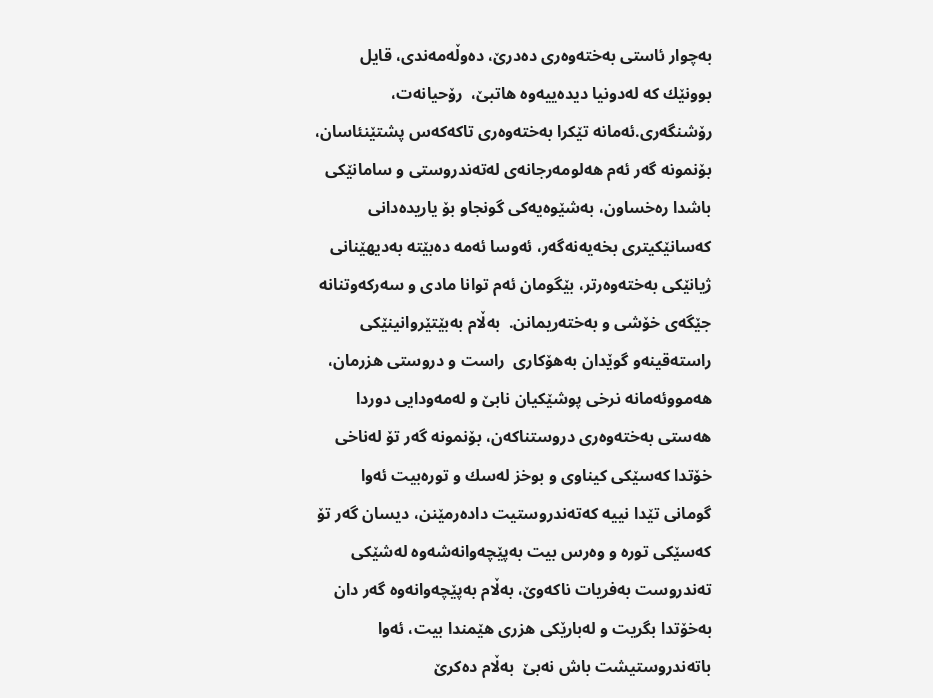به‌چوار ئاستی به‌خته‌وه‌ری ده‌درێ، ده‌وڵه‌مه‌ندی، قایل بوونێك كه‌ له‌دونیا دیده‌ییه‌وه‌ هاتبێ،  رۆحیانه‌ت، رۆشنگه‌ری.ئه‌مانه‌ تێكرا به‌خته‌وه‌ری تاكه‌كه‌س پشتێنئاسان،  بۆنمونه‌ گه‌ر ئه‌م هه‌لومه‌رجانه‌ی له‌ته‌ندروستی و سامانێكی باشدا ره‌خساون، به‌شێوه‌یه‌كی گونجاو بۆ یاریده‌دانی كه‌سانێكیتری بخه‌یه‌نه‌گه‌ر، ئه‌وسا ئه‌مه‌ ده‌بێته‌ به‌دیهێنانی ژیانێكی به‌خته‌وه‌رتر، بێگومان ئه‌م توانا مادی و سه‌ركه‌وتنانه‌ جێگه‌ی خۆشی و به‌خته‌ریمانن.  به‌ڵام به‌بێتێروانینێكی راسته‌قینه‌و گوێدان به‌هۆكاری  راست و دروستی هزرمان، هه‌مووئه‌مانه‌ نرخی پوشێكیان نابێ و له‌مه‌ودایی دوردا هه‌ستی به‌خته‌وه‌ری دروستناكه‌ن، بۆنمونه‌ گه‌ر تۆ له‌ناخی خۆتدا كه‌سێكی كیناوی و بوخز له‌سك و توره‌بیت ئه‌وا گومانی تێدا نییه‌ كه‌ته‌ندروستیت داده‌رمێنن، دیسان گه‌ر تۆ كه‌سێكی توره‌ و وه‌رس بیت به‌پێچه‌وانه‌شه‌وه‌ له‌شێكی ته‌ندروست به‌فریات ناكه‌وێ، به‌ڵام به‌پێچه‌وانه‌وه‌ گه‌ر دان به‌خۆتدا بگریت و له‌بارێكی هزری هێمندا بیت، ئه‌وا باته‌ندروستیشت باش نه‌بێ  به‌ڵام ده‌كرێ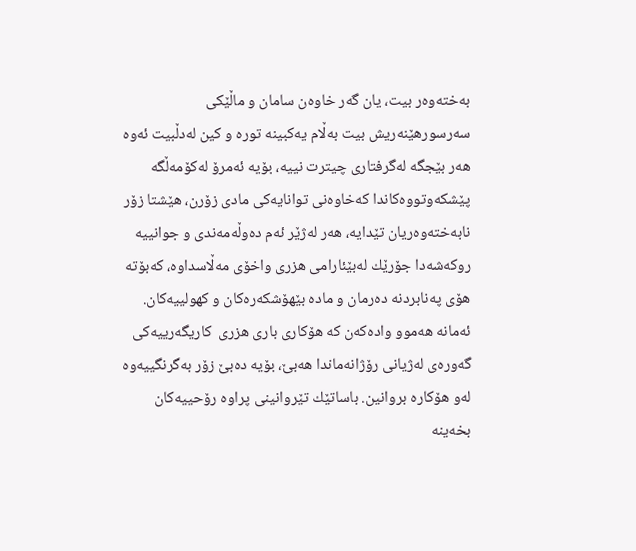به‌خته‌وه‌ر بیت، یان گه‌ر خاوه‌ن سامان و ماڵێكی سه‌رسورهێنه‌ریش بیت به‌ڵام یه‌كبینه‌ توره‌ و كین له‌دڵبیت ئه‌وه‌ هه‌ر بێجگه‌ له‌گرفتاری چیترت نییه‌، بۆیه‌ ئه‌مرۆ له‌كۆمه‌ڵگه‌ پێشكه‌وتووه‌كاندا كه‌خاوه‌نی توانایه‌كی مادی زۆرن، هێشتا زۆر نابه‌خته‌وه‌ریان تێدایه‌، هه‌ر له‌ژێر ئه‌م ده‌وڵه‌مه‌ندی و جوانییه‌ روكه‌شه‌دا جۆرێك له‌بێئارامی هزری واخۆی مه‌ڵاسداوه‌، كه‌بۆته‌ هۆی په‌نابردنه‌ ده‌رمان و ماده‌ بێهۆشكه‌ره‌كان و كهولییه‌كان. ئه‌مانه‌ هه‌موو واده‌كه‌ن كه‌ هۆكاری باری هزری  كاریگه‌رییه‌كی گه‌وره‌ی له‌ژیانی رۆژانه‌ماندا هه‌بێ، بۆیه‌ ده‌بێ زۆر به‌گرنگییه‌وه‌ له‌و هۆكاره‌ بروانین. باساتێك تێروانینی پراوه‌ رۆحییه‌كان بخه‌ینه‌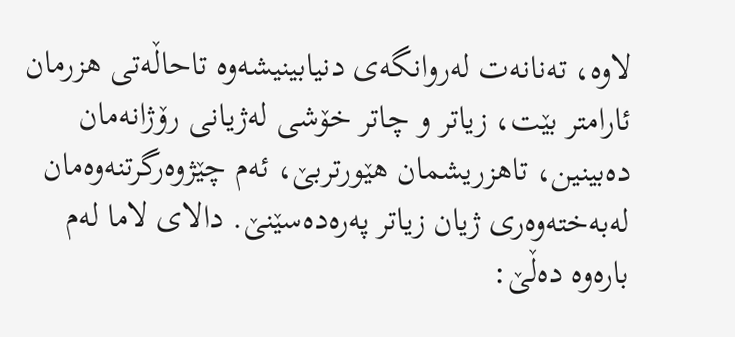لاوه‌، ته‌نانه‌ت له‌روانگه‌ی دنیابینیشه‌وه‌ تاحاڵه‌تی هزرمان ئارامتر بێت، زیاتر و چاتر خۆشی له‌ژیانی رۆژانه‌مان  ده‌بینین، تاهزریشمان هێورتربێ، ئه‌م چێژوه‌رگرتنه‌وه‌مان له‌به‌خته‌وه‌ری ژیان زیاتر په‌ره‌ده‌سێنێ. دالای لاما له‌م باره‌وه‌ ده‌ڵێ: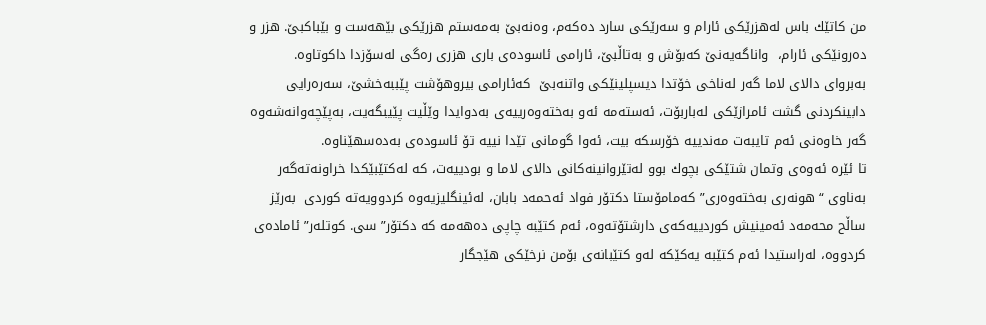من كاتێك باس له‌هزرێكی ئارام و سه‌رێكی سارد ده‌كه‌م، وه‌نه‌بێ به‌مه‌ستم هزرێكی بێهه‌ست و بێباكبێ. هزر و ده‌رونێكی ئارام،  واناگه‌یه‌نێ كه‌بۆش و به‌تاڵبێ، ئارامی ئاسوده‌ی باری هزری ره‌گی له‌سۆزدا داكوتاوه‌.  به‌بروای دالای لاما گه‌ر له‌ناخی خۆتدا دیسپلینێكی واتنه‌بێ  كه‌ئارامی بیروهۆشت پێببه‌خشێ، سه‌ره‌رایی دابینكردنی گشت ئامرازێكی له‌باربۆت، ئه‌سته‌مه‌ ئه‌و به‌خته‌وه‌رییه‌ی به‌دوایدا وێڵیت پێیبگه‌یت، به‌پێچه‌وانه‌شه‌وه‌ گه‌ر خاوه‌نی ئه‌م تایبه‌ت مه‌ندییه‌ خۆرسكه‌ بیت، ئه‌وا گومانی تێدا نییه‌ تۆ ئاسوده‌ی به‌ده‌سهێناوه‌.
تا ئێره‌ ئه‌وه‌ی وتمان شتێكی بچوك بوو له‌تێروانینه‌كانی دالای لاما و بودییه‌ت، كه‌ له‌كتێبێكدا خراونه‌ته‌گه‌ر  به‌ناوی “هونه‌ری به‌خته‌وه‌ری” كه‌مامۆستا دكتۆر فواد ئه‌حمه‌د بابان، له‌ئینگلیزیه‌وه‌ كردوویه‌ته‌ كوردی  به‌رێز ساڵح محه‌مه‌د ئه‌مینیش كوردییه‌كه‌ی دارشتۆته‌وه‌، ئه‌م كتێبه‌ چاپی ده‌هه‌مه‌ كه‌ دكتۆر”سی. كوتله‌ر” ئاماده‌ی كردووه‌، له‌راستیدا ئه‌م كتێبه‌ یه‌كێكه‌ له‌و كتێبانه‌ی بۆمن نرخێكی هێجگار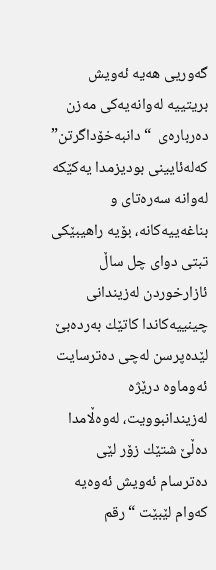گه‌وریی هه‌یه‌ ئه‌ویش بریتییه‌ له‌وانه‌یه‌كی مه‌زن ده‌رباره‌ی  “دانبه‌خۆداگرتن” كه‌له‌ئایینی بودیزمدا یه‌كێكه‌ له‌وانه‌ سه‌ره‌تای و بناغه‌ییه‌كانه‌، بۆیه‌ راهیبێكی تبتی دوای چل ساڵ ئازارخوردن له‌زیندانی چینییه‌كاندا كاتێك به‌رده‌بێ لێده‌پرسن له‌چی ده‌ترسایت ئه‌وماوه‌ درێژه‌ له‌زیندانبوویت، له‌وه‌ڵامدا ده‌ڵێ شتێك زۆر لێی ده‌ترسام ئه‌ویش ئه‌وه‌یه‌ كه‌وام لێبێت “رقم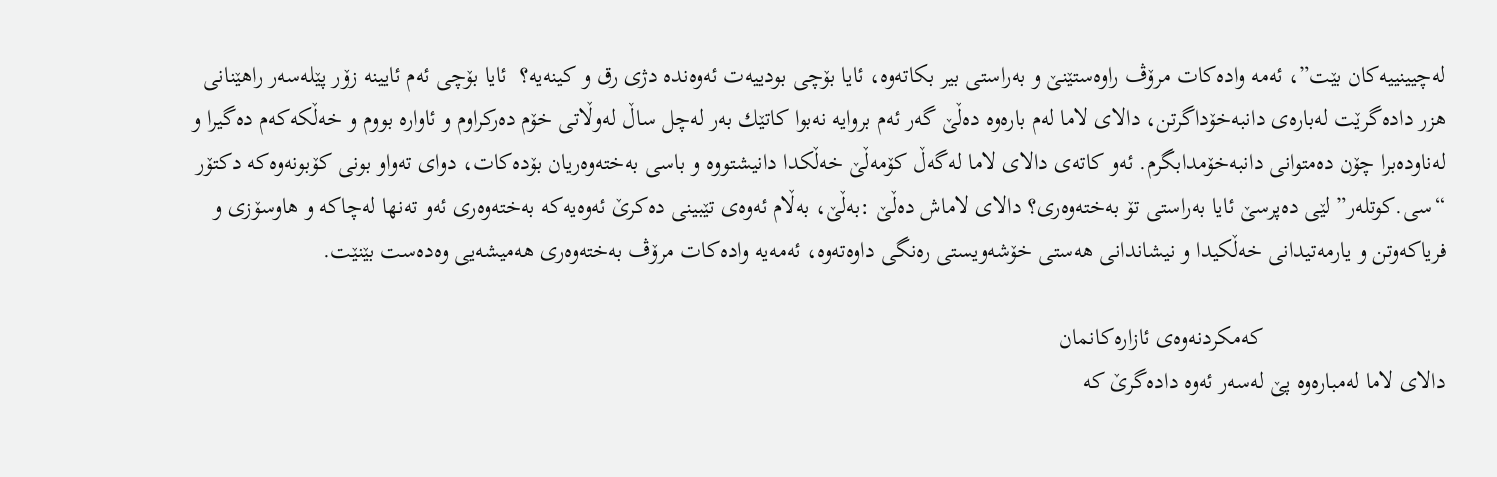له‌چیینییه‌كان بێت”، ئه‌مه‌ واده‌كات مرۆڤ راوه‌ستێنێ و به‌راستی بیر بكاته‌وه‌، ئایا بۆچی بودییه‌ت ئه‌وه‌نده‌ دژی رق و كینه‌یه‌؟  ئایا بۆچی ئه‌م ئایینه‌ زۆر پێله‌سه‌ر راهێنانی هزر داده‌گرێت له‌باره‌ی دانبه‌خۆداگرتن، دالای لاما له‌م باره‌وه‌ ده‌ڵێ گه‌ر ئه‌م بروایه‌ نه‌بوا كاتێك به‌ر له‌چل ساڵ له‌وڵاتی خۆم ده‌ركراوم و ئاواره‌ بووم و خه‌ڵكه‌كه‌م ده‌گیرا و له‌ناوده‌برا چۆن ده‌متوانی دانبه‌خۆمدابگرم. ئه‌و كاته‌ی دالای لاما له‌گه‌ڵ كۆمه‌ڵێ خه‌ڵكدا دانیشتووه‌ و باسی به‌خته‌وه‌ریان بۆده‌كات، دوای ته‌واو بونی كۆبونه‌وه‌كه‌ دكتۆر “سی.كوتله‌ر” لێی ده‌پرسێ ئایا به‌راستی تۆ به‌خته‌وه‌ری؟ دالای لاماش ده‌ڵێ :به‌ڵێ، به‌ڵام ئه‌وه‌ی تێبینی ده‌كرێ ئه‌وه‌یه‌كه‌ به‌خته‌وه‌ری ئه‌و ته‌نها له‌چاكه‌ و هاوسۆزی و فریاكه‌وتن و یارمه‌تیدانی خه‌ڵكیدا و نیشاندانی هه‌ستی خۆشه‌ویستی ره‌نگی داوه‌ته‌وه‌، ئه‌مه‌یه‌ واده‌كات مرۆڤ به‌خته‌وه‌ری هه‌میشه‌یی وه‌ده‌ست بێنێت.

                               كه‌مكردنه‌وه‌ی ئازاره‌كانمان
دالای لاما له‌مباره‌وه‌ پێ له‌سه‌ر ئه‌وه‌ داده‌گرێ كه‌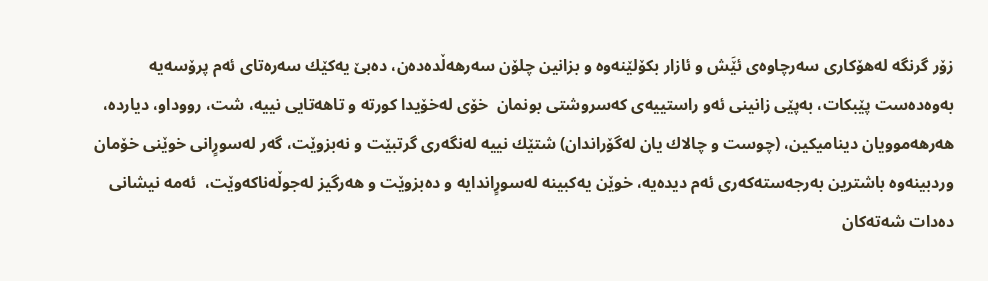زۆر گرنگه‌ له‌هۆكاری سه‌رچاوه‌ی ئێَش و ئازار بكۆلێنه‌وه‌ و بزانین چلۆن سه‌رهه‌ڵده‌ده‌ن، ده‌بێ یه‌كێك سه‌ره‌تای ئه‌م پرۆسه‌یه‌ به‌وه‌ده‌ست پێبكات، به‌پێی زانینی ئه‌و راستییه‌ی كه‌سروشتی بونمان  خۆی له‌خۆیدا كورته‌ و تاهه‌تایی نییه‌، شت، رووداو، دیارده‌، هه‌رهه‌موویان دینامیكین، (چوست و چالاك یان له‌گۆراندان) شتێك نییه‌ له‌نگه‌ری گرتبێت و نه‌بزوێت، گه‌ر له‌سورٍانی خوێنی خۆمان وردبینه‌وه‌ باشترین به‌رجه‌سته‌كه‌ری ئه‌م دیده‌یه‌، خوێن یه‌كبینه‌ له‌سورٍاندایه‌ و ده‌بزوێت و هه‌رگیز له‌جوڵه‌ناكه‌وێت،  ئه‌مه‌ نیشانی ده‌دات شه‌ته‌كان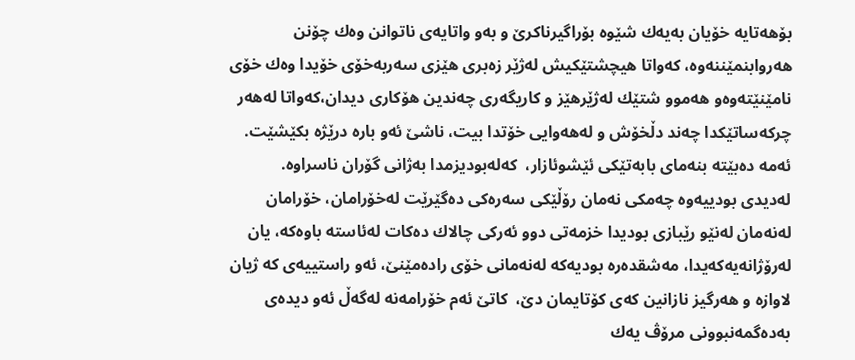بۆهه‌تایه‌ خۆیان به‌یه‌ك شێوه‌ بۆراگیرناكرێ و به‌و واتایه‌ی ناتوانن وه‌ك چۆنن هه‌روابنمێننه‌وه‌، كه‌واتا هیچشتێكیش له‌ژێر زه‌بری هێزی سه‌ربه‌خۆی خۆیدا وه‌ك خۆی نامێنێته‌وه‌و هه‌موو شتێك له‌ژێرهێز و كاریگه‌ری چه‌ندین هۆكاری دیدان،كه‌واتا له‌هه‌ر چركه‌ساتێكدا چه‌ند دڵخۆش و له‌هه‌وایی خۆتدا بیت، ناشێ ئه‌و باره‌ درێژه‌ بكێشێت. ئه‌مه‌ ده‌بێته‌ بنه‌مای بابه‌تێكی ئێشوئازار،  كه‌له‌بودیزمدا به‌ژانی گۆران ناسراوه‌.
له‌دیدی بودییه‌وه‌ چه‌مكی نه‌مان رۆڵێكی سه‌ره‌كی ده‌گێرێت له‌خۆرامان، خۆرامان له‌نه‌مان له‌نێو رێبازی بودیدا خزمه‌تی دوو ئه‌ركی چالاك ده‌كات له‌ئاسته‌ باوه‌كه‌، یان له‌رۆژانه‌یه‌كه‌یدا، مه‌شقده‌ره‌ بودیه‌كه‌ له‌نه‌مانی خۆی راده‌مێنێ، ئه‌و راستییه‌ی كه‌ ژیان لاوازه‌ و هه‌رگیز نازانین كه‌ی كۆتایمان دێ،  كاتێ ئه‌م خۆرامه‌نه‌ له‌گه‌ڵ ئه‌و دیده‌ی به‌ده‌گمه‌نبوونی مرۆڤ یه‌ك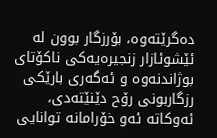ده‌گرێته‌وه‌، بۆرزگار بوون له‌ ئێشوئازار زنجیره‌یه‌كی ناكۆتای بوژاندنه‌وه‌ و ئه‌گه‌ری بارێكی رزگاربونی رۆح دێنێته‌دی، ئه‌وكاته‌ ئه‌و خۆرامانه‌ توانایی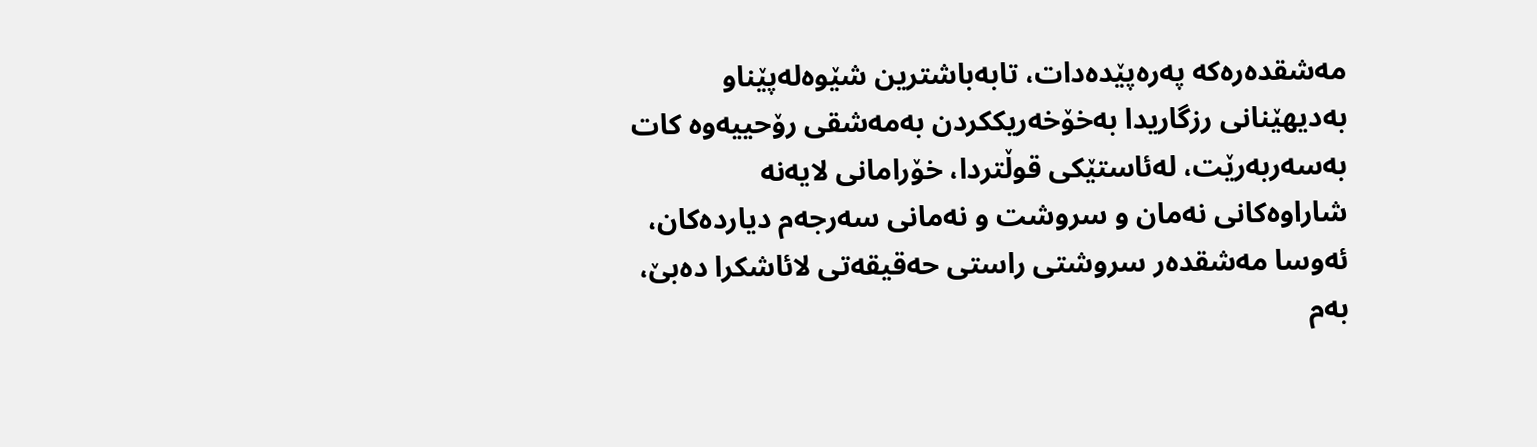مه‌شقده‌ره‌كه‌ په‌ره‌پێده‌دات، تابه‌باشترین شێوه‌له‌پێناو به‌دیهێنانی رزگاریدا به‌خۆخه‌ریككردن به‌مه‌شقی رۆحییه‌وه‌ كات به‌سه‌ربه‌رێت، له‌ئاستێكی قوڵتردا، خۆرامانی لایه‌نه‌ شاراوه‌كانی نه‌مان و سروشت و نه‌مانی سه‌رجه‌م دیارده‌كان، ئه‌وسا مه‌شقده‌ر سروشتی راستی حه‌قیقه‌تی لائاشكرا ده‌بێ، به‌م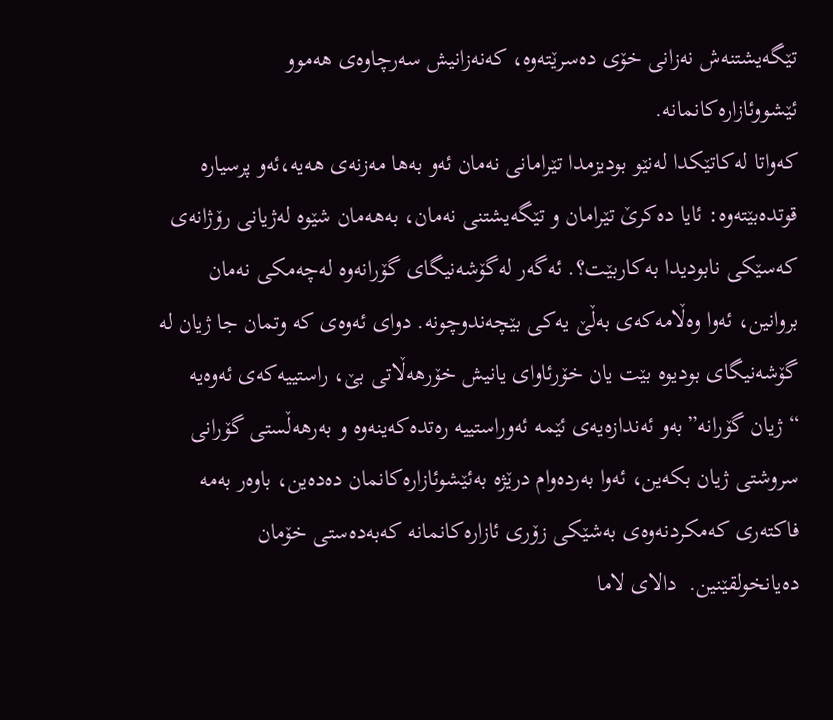تێگه‌یشتنه‌ش نه‌زانی خۆی ده‌سرێته‌وه‌، كه‌نه‌زانیش سه‌رچاوه‌ی هه‌موو ئێشووئازاره‌كانمانه‌.
كه‌واتا له‌كاتێكدا له‌نێو بودیزمدا تێرامانی نه‌مان ئه‌و به‌ها مه‌زنه‌ی هه‌یه‌،ئه‌و پرسیاره‌ قوتده‌بێته‌وه‌: ئایا ده‌كرێ تێرامان و تێگه‌یشتنی نه‌مان، به‌هه‌مان شێوه‌ له‌ژیانی رۆژانه‌ی كه‌سێكی نابودیدا به‌كاربێت؟. ئه‌گه‌ر له‌گۆشه‌نیگای گۆرانه‌وه‌ له‌چه‌مكی نه‌مان بروانین، ئه‌وا وه‌ڵامه‌كه‌ی به‌ڵێ یه‌كی بێچه‌ندوچونه‌. دوای ئه‌وه‌ی كه‌ وتمان جا ژیان له‌ گۆشه‌نیگای بودیوه‌ بێت یان خۆرئاوای یانیش خۆرهه‌ڵاتی بێ، راستییه‌كه‌ی ئه‌وه‌یه‌ “ژیان گۆرانه‌”به‌و ئه‌ندازه‌یه‌ی ئێمه‌ ئه‌وراستییه‌ ره‌تده‌كه‌ینه‌وه‌ و به‌رهه‌ڵستی گۆرانی سروشتی ژیان بكه‌ین، ئه‌وا به‌رده‌وام درێژه‌ به‌ئێشوئازاره‌كانمان ده‌ده‌ین، باوه‌ر به‌مه‌ فاكته‌ری كه‌مكردنه‌وه‌ی به‌شێكی زۆری ئازاره‌كانمانه‌ كه‌به‌ده‌ستی خۆمان ده‌یانخولقێنین.  دالای لاما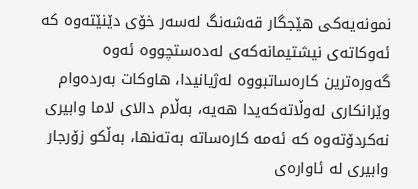نمونه‌یه‌كی هێجگار قه‌شه‌نگ له‌سه‌ر خۆی دێنێته‌وه‌ كه‌ ئه‌وكاته‌ی نیشتیمانه‌كه‌ی له‌ده‌ستچووه‌ ئه‌وه‌ گه‌وره‌ترین كاره‌ساتبووه‌ له‌ژیانیدا، هاوكات به‌رده‌وام وێرانكاری له‌وڵاته‌كه‌یدا هه‌یه‌، به‌ڵام دالای لاما وابیری نه‌كردۆته‌وه‌ كه‌ ئه‌مه‌ كاره‌ساته‌ به‌ته‌نها، به‌ڵكو زۆرجار وابیری له‌ ئاواره‌ی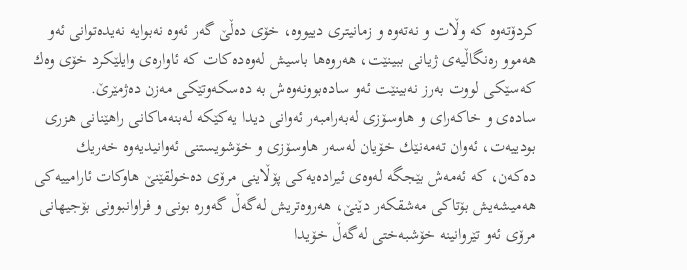كردۆته‌وه‌ كه‌ وڵات و نه‌ته‌وه‌ و زمانیتری دییووه‌، خۆی ده‌ڵێ گه‌ر ئه‌وه‌ نه‌بوایه‌ نه‌یده‌توانی ئه‌و هه‌موو ره‌نگاڵیه‌ی ژیانی ببینێت، هه‌روه‌ها باسیش له‌وه‌ده‌كات كه‌ ئاواره‌ی وایلێكرد خۆی وه‌ك كه‌سێكی لووت به‌رز نه‌بینێت ئه‌و ساده‌بوونه‌وه‌ش به‌ ده‌سكه‌وتێكی مه‌زن ده‌ژمێرێ.
ساده‌ی و خاكه‌رای و هاوسۆزی له‌به‌رامبه‌ر ئه‌وانی دیدا یه‌كێكه‌ له‌بنه‌ماكانی راهێنانی هزری بودییه‌ت، ئه‌وان ته‌مه‌نێك خۆیان له‌سه‌ر هاوسۆزی و خۆشویستنی ئه‌وانیدیه‌وه‌ خه‌ریك ده‌كه‌ن، كه‌ ئه‌مه‌ش بێجگه‌ له‌وه‌ی ئیراده‌یه‌كی پۆڵاینی مرۆی ده‌خولقێنێ هاوكات ئارامییه‌كی هه‌میشه‌یش بۆتاكی مه‌شقكه‌ر دێنێ، هه‌روه‌تریش له‌گه‌ڵ گه‌وره‌ بونی و فراوانبوونی بۆجیهانی مرۆی ئه‌و تێروانینه‌ خۆشبه‌ختی له‌گه‌ڵ خۆیدا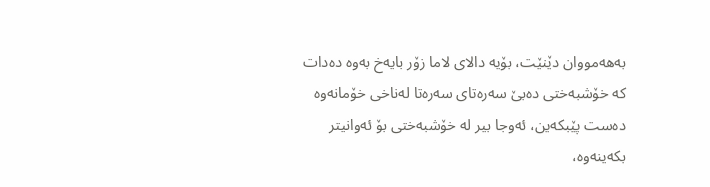به‌هه‌مووان دێنێت، بۆیه‌ دالای لاما زۆر بایه‌خ به‌وه‌ ده‌دات كه‌ خۆشبه‌ختی ده‌بێ سه‌ره‌تای سه‌ره‌تا له‌ناخی خۆمانه‌وه‌ ده‌ست پێبكه‌ین، ئه‌وجا بیر له‌ خۆشبه‌ختی بۆ ئه‌وانیتر بكه‌ینه‌وه‌،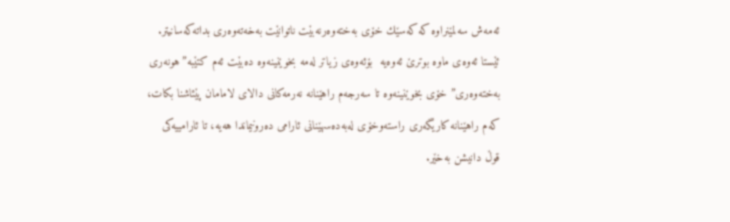ئه‌مه‌ش سه‌لمێنراوه‌ كه‌ كه‌سێك خۆی به‌خته‌وه‌رنه‌بێت ناتوانێت به‌خه‌ته‌وه‌ری بداته‌كه‌سانیتر. ئێستا ئه‌وه‌ی ماوه‌ بوترێ ئه‌وه‌یه‌  بۆئه‌وه‌ی زیاتر له‌مه‌ بخوێنینه‌وه‌ ده‌بێت ئه‌م كتێبه‌”هونه‌ری به‌خته‌وه‌ری” خۆی بخوێنینه‌وه‌ تا سه‌رجه‌م راهێنانه‌ نه‌رمه‌كانی دالای لامامان پێئاشنا بكات، كه‌م راهێنانه‌ كاریگه‌ری راسته‌وخۆی له‌به‌ده‌سهێنانی ئارامی ده‌رونیماندا هه‌یه‌، تا ئارامییه‌كی قوڵ دانیشن به‌خێر.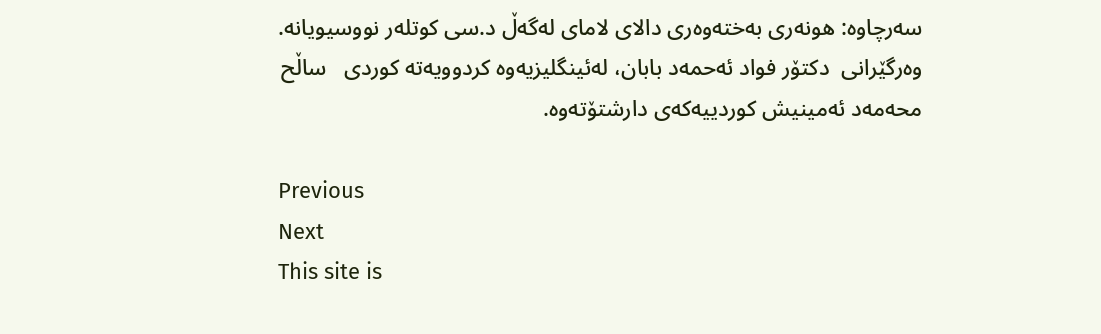سه‌رچاوه‌: هونه‌ری به‌خته‌وه‌ری دالای لامای له‌گه‌ڵ د.سی كوتله‌ر نووسیویانه‌.
وه‌رگێرانی  دكتۆر فواد ئه‌حمه‌د بابان، له‌ئینگلیزیه‌وه‌ كردوویه‌ته‌ كوردی   ساڵح محه‌مه‌د ئه‌مینیش كوردییه‌كه‌ی دارشتۆته‌وه‌.

Previous
Next
This site is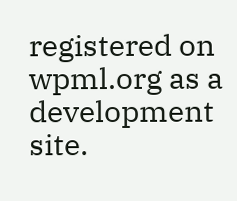registered on wpml.org as a development site.